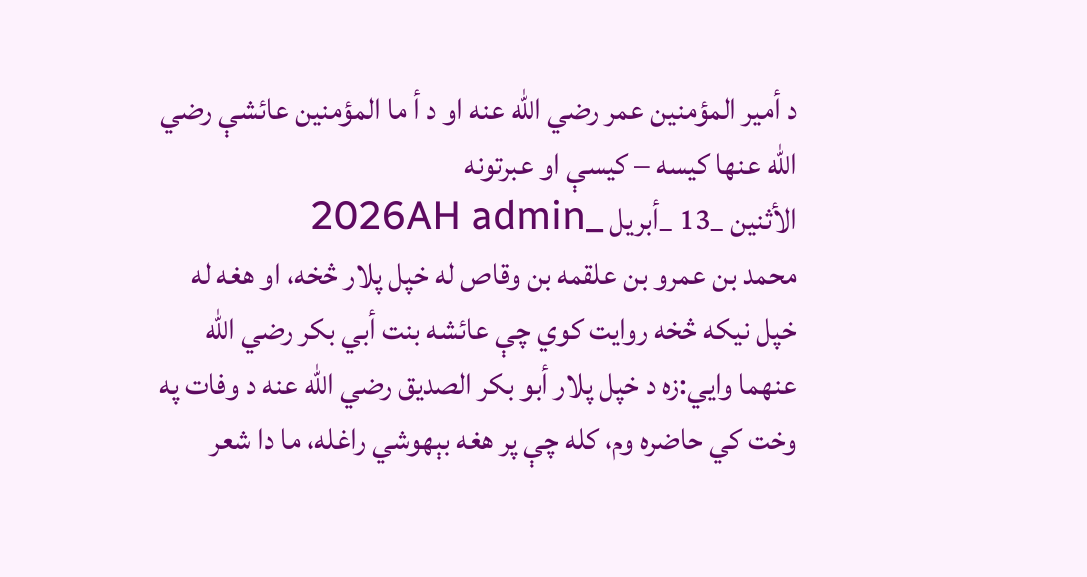د أمير المؤمنين عمر رضي الله عنه او د أ ما المؤمنين عائشې رضي الله عنها کیسه – کیسې او عبرتونه
الأثنين _13 _أبريل _2026AH admin
محمد بن عمرو بن علقمه بن وقاص له خپل پلار څخه، او هغه له خپل نیکه څخه روایت کوي چې عائشه بنت أبي بكر رضي الله عنهما وایي:زه د خپل پلار أبو بكر الصديق رضي الله عنه د وفات په وخت كي حاضره وم، کله چې پر هغه بېهوشي راغله، ما دا شعر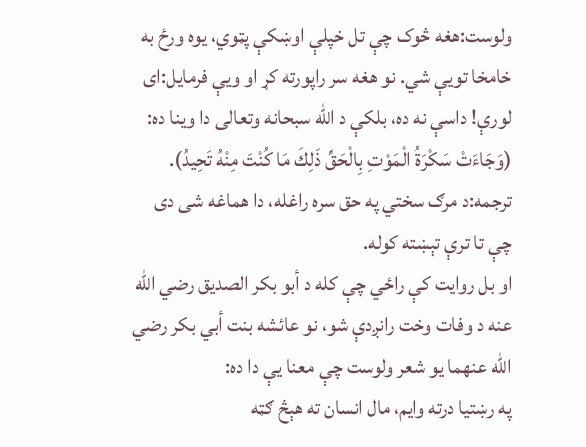ولوست:هغه څوک چې تل خپلې اوښکې پټوي، یوه ورځ به خامخا تویې شي. نو هغه سر راپورته کړ او ویې فرمایل:ای لورې! داسې نه ده، بلکې د الله سبحانه وتعالی دا وینا ده: (وَجَاءَتْ سَكْرَةُ الْمَوْتِ بِالْحَقِّ ذَلِكَ مَا كُنْتَ مِنْهُ تَحِيدُ).
ترجمه:د مرګ سختي په حق سره راغله، دا هماغه شی دی چې تا ترې تېښته کوله.
او بل روایت کې راځي چې کله د أبو بكر الصديق رضي الله عنه د وفات وخت رانږدې شو، نو عائشه بنت أبي بكر رضي الله عنهما یو شعر ولوست چې معنا یې دا ده:
په رښتیا درته وایم، مال انسان ته هېڅ ګټه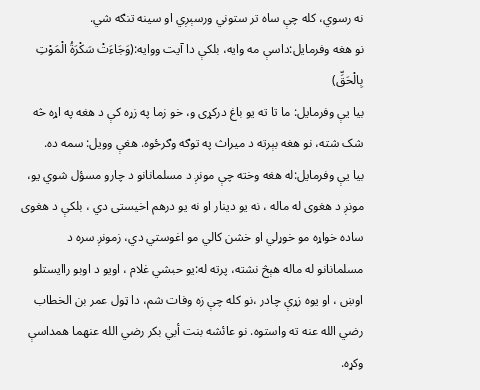نه رسوي، کله چې ساه تر ستوني ورسېږي او سینه تنګه شي.
نو هغه وفرمایل:داسې مه وایه، بلکې دا آیت ووایه:(وَجَاءَتْ سَكْرَةُ الْمَوْتِ بِالْحَقِّ)
بیا یې وفرمایل: ما تا ته یو باغ درکړی و، خو زما په زړه کې د هغه په اړه څه شک شته، نو هغه بېرته د میراث په توګه وګرځوه. هغې وویل: سمه ده.
بیا یې وفرمایل:له هغه وخته چې مونږ د مسلمانانو د چارو مسؤل شوي یو، مونږ د هغوی له ماله ، نه یو دینار او نه یو درهم اخیستی دي ، بلکې د هغوی ساده خواړه مو خوړلي او خشن کالي مو اغوستي دي، زمونږ سره د مسلمانانو له ماله هېڅ نشته، پرته له:یو حبشي غلام ، اویو د اوبو راایستلو اوښ ، او یوه زړې چادر ،نو کله چې زه وفات شم، دا ټول عمر بن الخطاب رضي الله عنه ته واستوه. نو عائشه بنت أبي بكر رضي الله عنهما همداسې وکړه.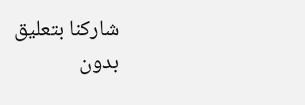شاركنا بتعليق
بدون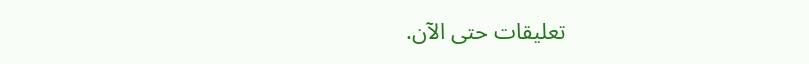تعليقات حتى الآن.